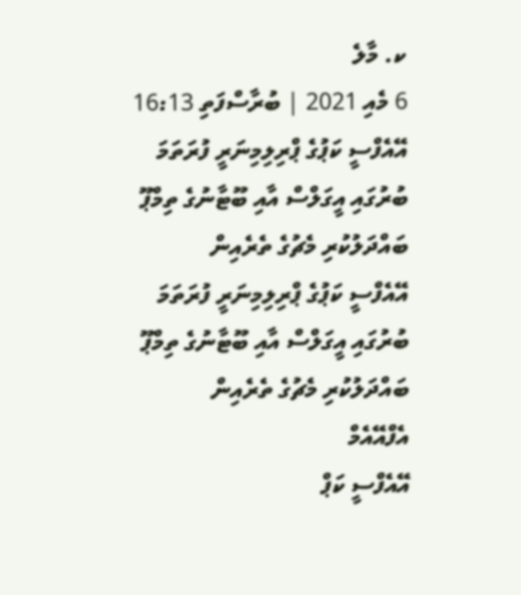ކ. މާލެ
6 މެއި 2021 | ބުރާސްފަތި 16:13
އޭއެފްސީ ކަޕުގެ ޕްރިލިމިނަރީ ފުރަތަމަ ބުރުގައި އީގަލްސް އާއި ބޫޓާނުގެ ތިމްޕޫ ބައްދަލުކުރި މެޗުގެ ތެރެއިން
އޭއެފްސީ ކަޕުގެ ޕްރިލިމިނަރީ ފުރަތަމަ ބުރުގައި އީގަލްސް އާއި ބޫޓާނުގެ ތިމްޕޫ ބައްދަލުކުރި މެޗުގެ ތެރެއިން
އެފްއޭއެމް
އޭއެފްސީ ކަޕް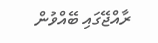ރާއްޖޭގައި ބޭއްވުން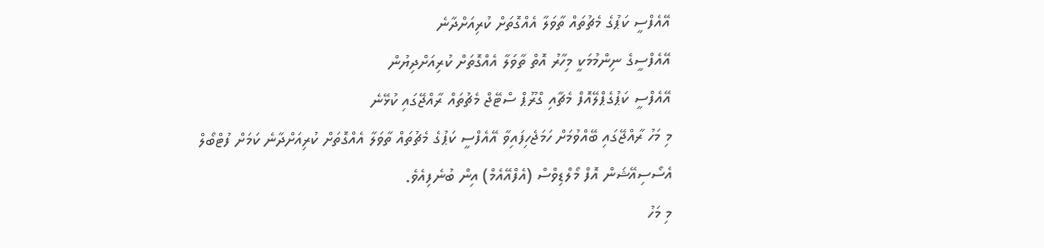އޭއެފްސީ ކަޕުގެ މެޗުތައް ތާވަލާ އެއްގޮތަށް ކުރިއަށްދާނެ
އޭއެފްސީގެ ނިންމުމަކީ މިހާރު އޮތް ތާވަލާ އެއްގޮތަށް ކުރިއަށްދިޔުން
އޭއެފްސީ ކަޕުގެޕްލޭއޮފް މެޗާއި ގްރޫޕް ސްޓޭޖް މެޗުތައް ރާއްޖޭގައި ކުޅޭނެ
މި މަހު ރާއްޖޭގައި ބޭއްވުމަށް ހަމަޖެހިފައިވާ އޭއެފްސީ ކަޕުގެ މެޗުތައް ތާވަލާ އެއްގޮތަށް ކުރިއަށްދާނެ ކަމަށް ފުޓްބޯލް އެސޯސިއޭޝަން އޮފް މޯލްޑިވްސް (އެފްއޭއެމް) އިން ބުނެފިއެވެ.
މި މަހު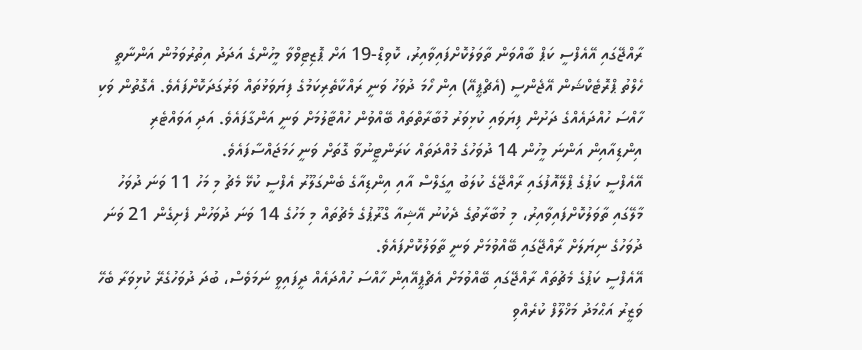ރާއްޖޭގައި އޭއެފްސީ ކަޕް ބާއްވަން ތާވަލުކޮށްފައިވާއިރު، ކޮވިޑް-19 އަށް ޕޮޒިޓިވްވާ މީހުންގެ އަދަދު އިތުރުވަމުން އަންނާތީ ހެލްތު ޕްރޮޓެކްޝަން އޭޖެންސީ (އެޗްޕީއޭ) އިން ހޯމަ ދުވަހު ވަނީ ރައްކާތެރިކަމުގެ ފިޔަވަޅުތައް ވަރުގަދަކޮށްފައެވެ. އެގޮތުން ވަކި ހާއްސަ ހުއްދައެއްގެ ދަށުން ފިޔަވައި ކުޅިވަރު މުބާރާތްތައް ބޭއްވުން ހުއްޓާލުމަށް ވަނީ އަންގާފައެވެ. އަދި އަވައްޓެރި އިންޑިއާއިން އަންނަ މީހުން 14 ދުވަހުގެ މުއްދަތައް ކަރަންޓީނުވާ ގޮތަށް ވަނީ ހަމަޖައްސާފައެވެ.
އޭއެފްސީ ކަޕުގެ ޕްލޭއޮފުގައި ރާއްޖޭގެ ކުލަބު އީގަލްސް އާއި އިންޑިއާގެ ބެންގަލޫރު އެފްސީ ކުޅޭ މެޗު މި މަހު 11 ވަނަ ދުވަހު މާލޭގައި ތާވަލުކޮށްފައިވާއިރު، މި މުބާރާތުގެ ދެކުނު އޭޝިއާ ގްރޫޕުގެ މެޗުތައް މި މަހުގެ 14 ވަނަ ދުވަހުން ފެށިގެން 21 ވަނަ ދުވަހުގެ ނިޔަލަށް ރާއްޖޭގައި ބޭއްވުމަށް ވަނީ ތާވަލުކޮށްފައެވެ.
އޭއެފްސީ ކަޕުގެ މެޗުތައް ރާއްޖޭގައި ބޭއްވުމަށް އެޗްޕީއޭއިން ހާއްސަ ހުއްދައެއް ދީފައިވީ ނަމަވެސް، ބުދަ ދުވަހުގެރޭ ކުޅިވަރާ ބެހޭ ވަޒީރު އަޙްމަދު މަޚްލޫފް ކުރެއްވި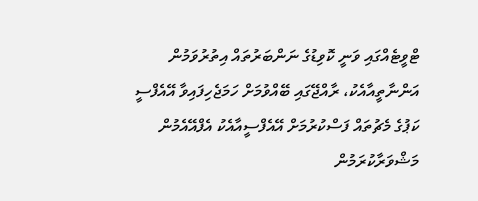ޓްވީޓެއްގައި ވަނީ ކޮވިޑުގެ ނަންބަރުތައް އިތުރުވަމުން އަންނާތީއާއެކު، ރާއްޖޭގައި ބޭއްވުމަށް ހަމަޖެހިފައިވާ އޭއެފްސީ ކަޕުގެ މެޗުތައް ފަސްކުރުމަށް އޭއެފްސީއާއެކު އެފްއޭއެމުން މަޝްވަރާކުރަމުން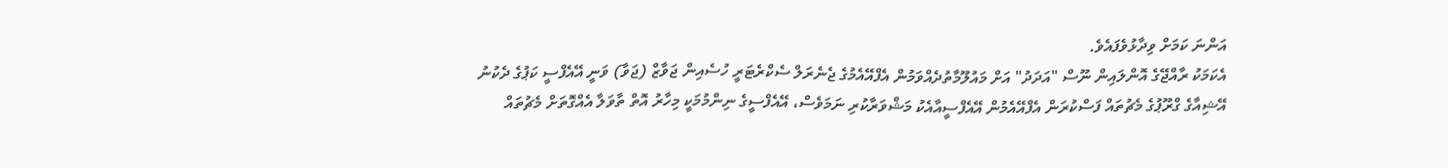އަންނަ ކަމަށް ވިދާޅުވެފައެވެ.
އެކަމަކު ރާއްޖޭގެ އޮންލައިން ނޫސް "އަދަދު" އަށް މައުލޫމާތުދެއްވަމުން އެފްއޭއެމުގެ ޖެނެރަލް ސެކްރެޓަރީ ހުސެއިން ޖަވާޒް (ޖަވާ) ވަނީ އޭއެފްސީ ކަޕުގެ ދެކުނު އޭޝިއާގެ ގްރޫޕުގެ މެޗުތައް ފަސްކުރަން އެފްއޭއެމުން އޭއެފްސީއާއެކު މަޝްވަރާކުރި ނަމަވެސް، އޭއެފްސީގެ ނިންމުމަކީ މިހާރު އޮތް ތާވަލާ އެއްގޮތަށް މެޗުތައް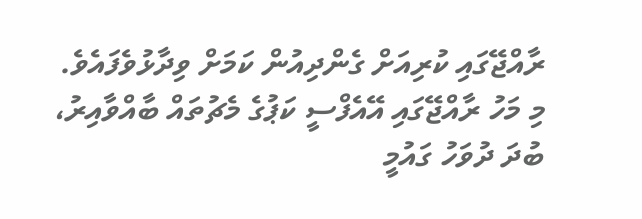ރާއްޖޭގައި ކުރިއަށް ގެންދިއުން ކަމަށް ވިދާޅުވެފައެވެ.
މި މަހު ރާއްޖޭގައި އޭއެފްސީ ކަޕުގެ މެޗުތައް ބާއްވާއިރު، ބުދަ ދުވަހު ގައުމީ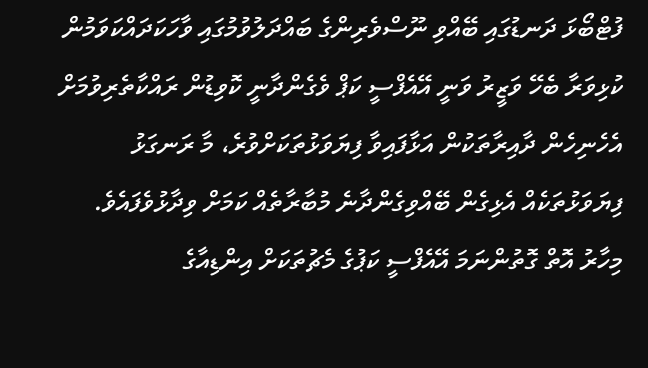ފުޓްބޯޅަ ދަނޑުގައި ބޭއްވި ނޫސްވެރިންގެ ބައްދަލުވުމުގައި ވާހަކަދައްކަވަމުން ކުޅިވަރާ ބެހޭ ވަޒީރު ވަނީ އޭއެފްސީ ކަޕް ވެގެންދާނީ ކޮވިޑުން ރައްކާތެރިވުމަށް އެހެނިހެން ދާއިރާތަކުން އަޅާފައިވާ ފިޔަވަޅުތަކަށްވުރެ، މާ ރަނގަޅު ފިޔަވަޅުތަކެއް އެޅިގެން ބޭއްވިގެންދާނެ މުބާރާތެއް ކަމަށް ވިދާޅުވެފައެވެ.
މިހާރު އޮތް ގޮތުންނަމަ އޭއެފްސީ ކަޕުގެ މެޗުތަކަށް އިންޑިއާގެ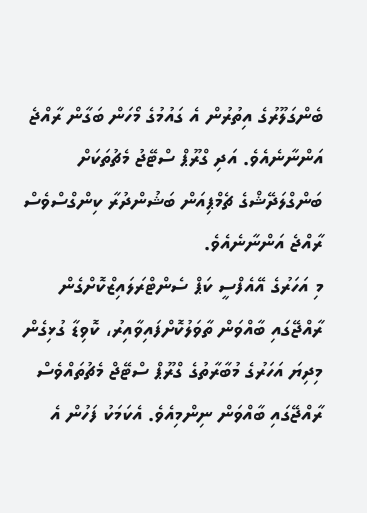ބެންގަލޫރުގެ އިތުރުން އެ ގައުމުގެ މޯހަން ބަގާން ރާއްޖެ އަންނާނެއެވެ. އަދި ގްރޫޕް ސްޓޭޖު މެޗުތަކަށް ބަންގްލަދޭޝްގެ ޗެމްޕިއަން ބަޝުންދުރާ ކިންގްސްވެސް ރާއްޖެ އަންނާނެއެވެ.
މި އަހަރުގެ އޭއެފްސީ ކަޕް ސެންޓްރަލައިޒްކޮށްގެން ރާއްޖޭގައި ބާއްވަން ތާވަލުކޮށްފައިވާއިރު، ކޮވިޑާ ގުޅިގެން މިދިޔަ އަހަރުގެ މުބާރާތުގެ ގްރޫޕް ސްޓޭޖް މެޗުތައްވެސް ރާއްޖޭގައި ބާއްވަން ނިންމިއެވެ. އެކަމަކު ފަހުން އެ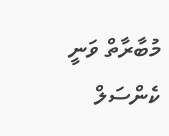މުބާރާތް ވަނީ ކެންސަލް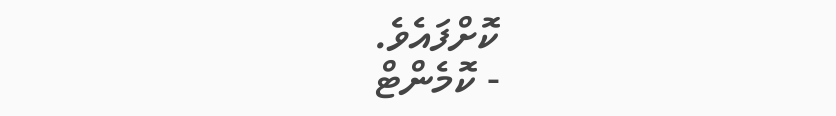ކޮށްފައެވެ.
- ކޮމެންޓް